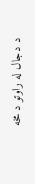د دجال له راوتو د مخه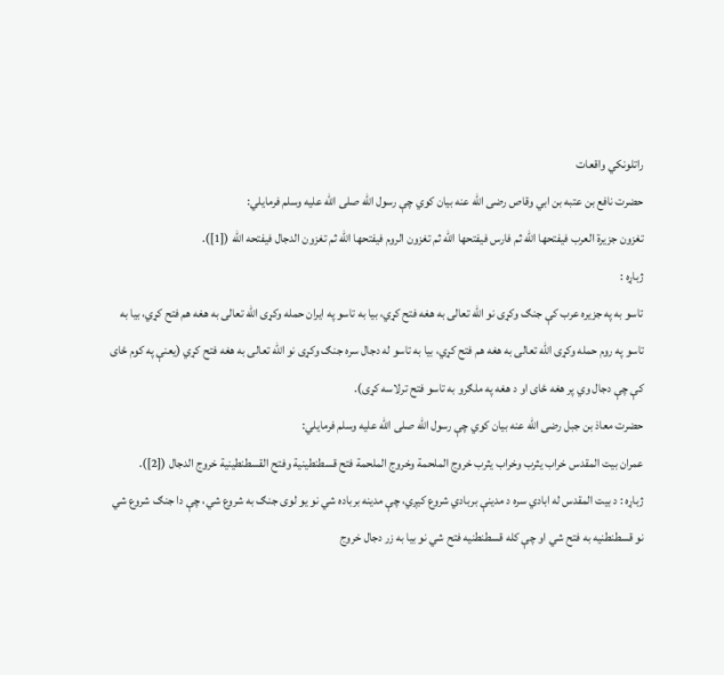راتلونکي واقعات
حضرت نافع بن عتبه بن ابي وقاص رضی الله عنه بيان کوي چې رسول الله صلی الله علیه وسلم فرمايلي:
تغزون جزيرة العرب فيفتحها الله ثم فارس فيفتحها الله ثم تغزون الروم فيفتحها الله ثم تغزون الدجال فيفتحه الله ([1]).
ژباړه :
تاسو به په جزيره عرب کې جنګ وکړی نو الله تعالی به هغه فتح کړي، بيا به تاسو په ايران حمله وکړی الله تعالی به هغه هم فتح کړي، بيا به تاسو په روم حمله وکړی الله تعالی به هغه هم فتح کړي، بيا به تاسو له دجال سره جنګ وکړی نو الله تعالی به هغه فتح کړي (يعنې په کوم ځای کې چې دجال وي پر هغه ځای او د هغه په ملګرو به تاسو فتح ترلاسه کړی).
حضرت معاذ بن جبل رضی الله عنه بيان کوي چې رسول الله صلی الله علیه وسلم فرمايلي:
عمران بيت المقدس خراب يثرب وخراب يثرب خروج الملحمة وخروج الملحمة فتح قسطنطينية وفتح القسطنطينية خروج الدجال ([2]).
ژباړه : د بيت المقدس له ابادي سره د مدينې بربادي شروع کيږي، چې مدينه برباده شي نو يو لوی جنګ به شروع شي، چې دا جنګ شروع شي نو قسطنطنيه به فتح شي او چې کله قسطنطنيه فتح شي نو بيا به زر دجال خروج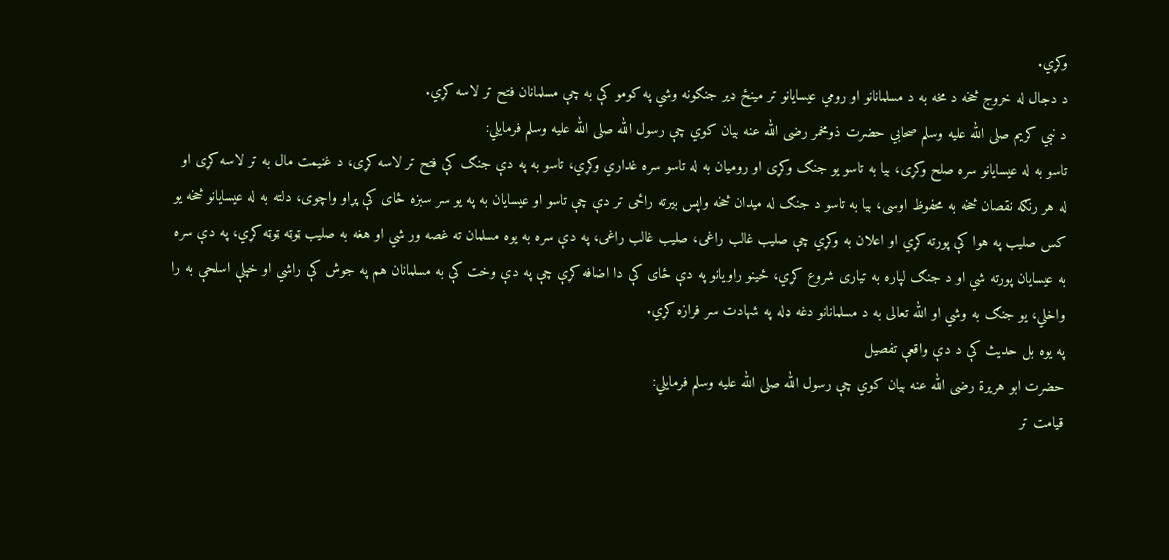وکړي.
د دجال له خروج څخه د مخه به د مسلمانانو او رومي عيسايانو تر مينځ ډير جنګونه وشي په کومو کې به چې مسلمانان فتح تر لاسه کړي.
د نبي کريم صلی الله علیه وسلم صحابي حضرت ذومخمر رضی الله عنه بيان کوي چې رسول الله صلی الله علیه وسلم فرمايلي:
تاسو به له عيسايانو سره صلح وکړی، بيا به تاسو يو جنګ وکړی او روميان به له تاسو سره غداري وکړي، تاسو به په دې جنګ کې فتح تر لاسه کړی، د غنيمت مال به تر لاسه کړی او له هر رنګه نقصان څخه به محفوظ اوسی، بيا به تاسو د جنګ له ميدان څخه واپس بيرته راځی تر دې چې تاسو او عيسايان به په يو سر سبزه ځای کې پړاو واچوی، دلته به له عيسايانو څخه يو کس صليب په هوا کې پورته کړي او اعلان به وکړي چې صليب غالب راغی، صليب غالب راغی، په دې سره به يوه مسلمان ته غصه ور شي او هغه به صليب ټوټه ټوټه کړي، په دې سره به عيسايان پورته شي او د جنګ لپاره به تياری شروع کړي، ځينو راويانو په دې ځای کې دا اضافه کړې چې په دې وخت کې به مسلمانان هم په جوش کې راشي او خپلې اسلحې به را واخلي، يو جنګ به وشي او الله تعالی به د مسلمانانو دغه ډله په شهادت سر فرازه کړي.
په يوه بل حديث کې د دې واقعې تفصيل
حضرت ابو هريرة رضی الله عنه بيان کوي چې رسول الله صلی الله علیه وسلم فرمايلي:
قيامت تر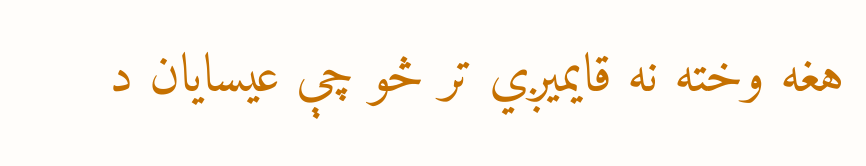هغه وخته نه قايميږي تر څو چې عيسايان د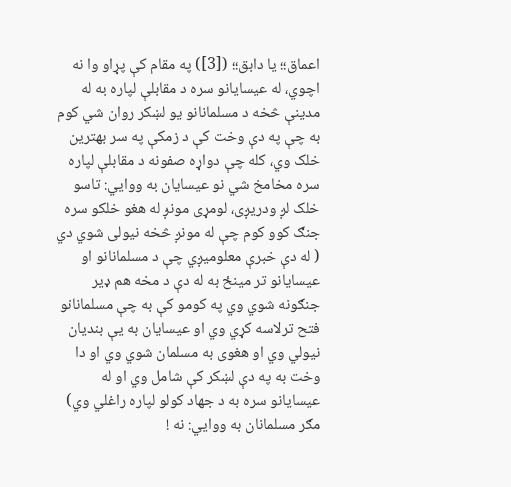اعماق؛؛ يا دابق؛؛ ([3]) په مقام کې پړاو وا نه اچوي، له عيسايانو سره د مقابلې لپاره به له مدينې څخه د مسلمانانو يو لښکر روان شي کوم به چې په دې وخت کې د زمکې په سر بهترين خلک وي، کله چې دواړه صفونه د مقابلې لپاره سره مخامخ شي نو عيسايان به ووايي: تاسو خلک لږ ودريږی، لومړی مونږ له هغو خلکو سره جنګ کوو کوم چې له مونږ څخه نيولی شوي دي ( له دې خبرې معلوميږي چې د مسلمانانو او عيسايانو تر مينځ به له دې د مخه هم ډير جنګونه شوي وي په کومو کې به چې مسلمانانو فتح ترلاسه کړي وي او عيسايان به يې بنديان نيولي وي او هغوی به مسلمان شوي وي او دا وخت به په دې لښکر کې شامل وي او له عيسايانو سره به د جهاد کولو لپاره راغلي وي) مګر مسلمانان به ووايي: نه !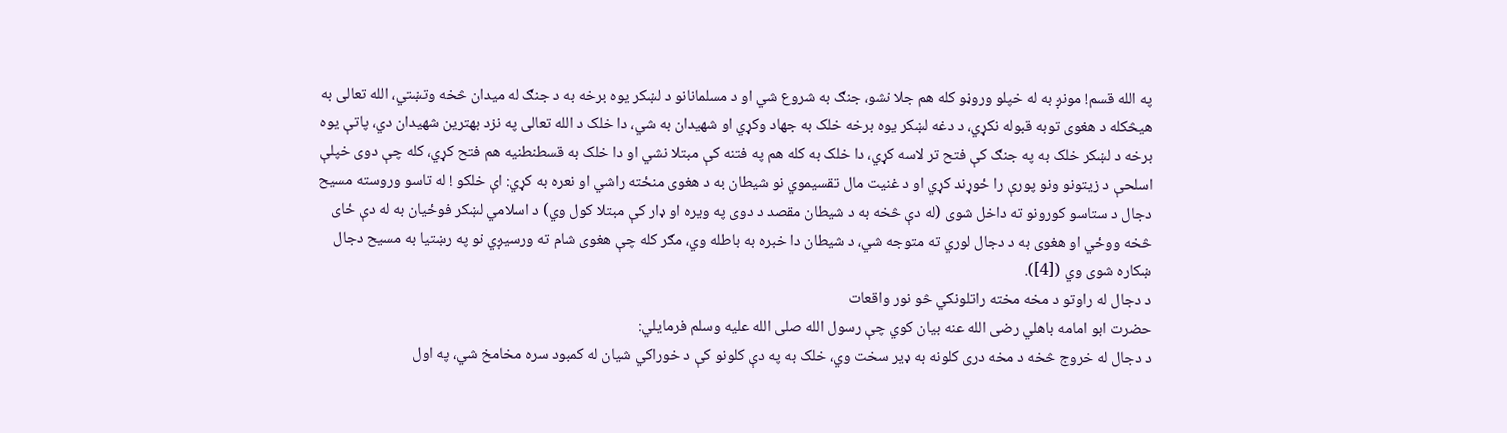په الله قسم! مونږ به له خپلو وروڼو کله هم جلا نشو، جنګ به شروع شي او د مسلمانانو د لښکر يوه برخه به د جنګ له ميدان څخه وتښتي، الله تعالی به هيڅکله د هغوی توبه قبوله نکړي، د دغه لښکر يوه برخه خلک به جهاد وکړي او شهيدان به شي، دا خلک د الله تعالی په نزد بهترين شهيدان دي، پاتې يوه برخه د لښکر خلک به په جنګ کې فتح تر لاسه کړي، دا خلک به کله هم په فتنه کې مبتلا نشي او دا خلک به قسطنطنيه هم فتح کړي، کله چې دوی خپلې اسلحې د زيتونو ونو پورې را ځوړند کړي او د غنيت مال تقسيموي نو شيطان به د هغوی منځته راشي او نعره به کړي: اې خلکو ! له تاسو وروسته مسيح دجال د ستاسو کورونو ته داخل شوی (له دې څخه به د شيطان مقصد د دوی په ويره او ډار کې مبتلا کول وي) د اسلامي لښکر فوځيان به له دې ځای څخه ووځي او هغوی به د دجال لوري ته متوجه شي، د شيطان دا خبره به باطله وي، مګر کله چې هغوی شام ته ورسيږي نو په رښتيا به مسيح دجال ښکاره شوی وي ([4]).
د دجال له راوتو د مخه مخته راتلونکي څو نور واقعات
حضرت ابو امامه باهلي رضی الله عنه بيان کوي چې رسول الله صلی الله علیه وسلم فرمايلي:
د دجال له خروج څخه د مخه دری کلونه به ډير سخت وي، خلک به په دې کلونو کې د خوراکي شيان له کمبود سره مخامخ شي، په اول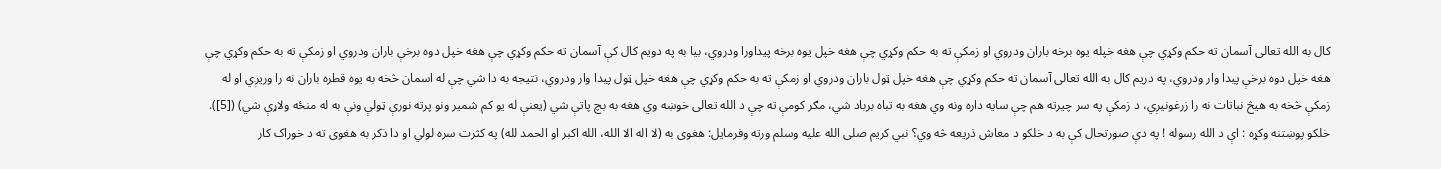کال به الله تعالی آسمان ته حکم وکړي چې هغه خپله يوه برخه باران ودروي او زمکې ته به حکم وکړي چې هغه خپل يوه برخه پيداورا ودروي، بيا به په دويم کال کې آسمان ته حکم وکړي چې هغه خپل دوه برخې باران ودروي او زمکې ته به حکم وکړي چې هغه خپل دوه برخې پيدا وار ودروي، په دريم کال به الله تعالی آسمان ته حکم وکړي چې هغه خپل ټول باران ودروي او زمکې ته به حکم وکړي چې هغه خپل ټول پيدا وار ودروي، نتيجه به دا شي چې له اسمان څخه به يوه قطره باران نه را وريږي او له زمکې څخه به هيڅ نباتات نه را زرغونيږي، د زمکې په سر چيرته هم چې سايه داره ونه وي هغه به تباه برباد شي، مګر کومې ته چې د الله تعالی خوښه وي هغه به بچ پاتې شي (يعنې له يو کم شمير ونو پرته نورې ټولې ونې به له منځه ولاړې شي) ([5]).
خلکو پوښتنه وکړه : اې د الله رسوله ! په دې صورتحال کې به د خلکو د معاش ذريعه څه وي؟ نبي کريم صلی الله علیه وسلم ورته وفرمايل: هغوی به (لا اله الا الله، الله اکبر او الحمد لله) په کثرت سره لولي او دا ذکر به هغوی ته د خوراک کار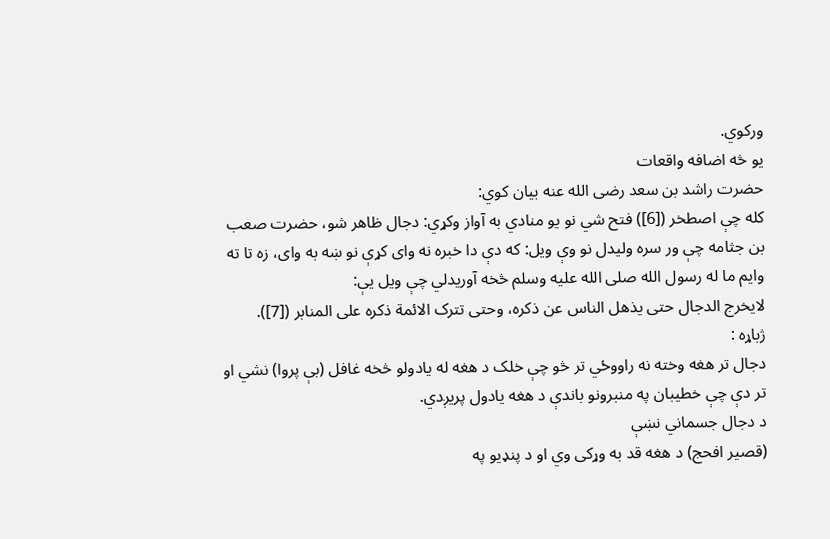ورکوي.
يو څه اضافه واقعات
حضرت راشد بن سعد رضی الله عنه بيان کوي:
کله چې اصطخر ([6]) فتح شي نو يو منادي به آواز وکړي: دجال ظاهر شو، حضرت صعب بن جثامه چې ور سره وليدل نو وې ويل: که دې دا خبره نه وای کړې نو ښه به وای، زه تا ته وايم ما له رسول الله صلی الله علیه وسلم څخه آوريدلي چې ويل يې:
لايخرج الدجال حتی يذهل الناس عن ذکره، وحتی تترک الائمة ذکره علی المنابر ([7]).
ژباړه :
دجال تر هغه وخته نه راووځي تر څو چې خلک د هغه له يادولو څخه غافل (بې پروا) نشي او تر دې چې خطيبان په منبرونو باندې د هغه يادول پريږدي.
د دجال جسماني نښې
(قصير افحج) د هغه قد به وړکی وي او د پنډيو په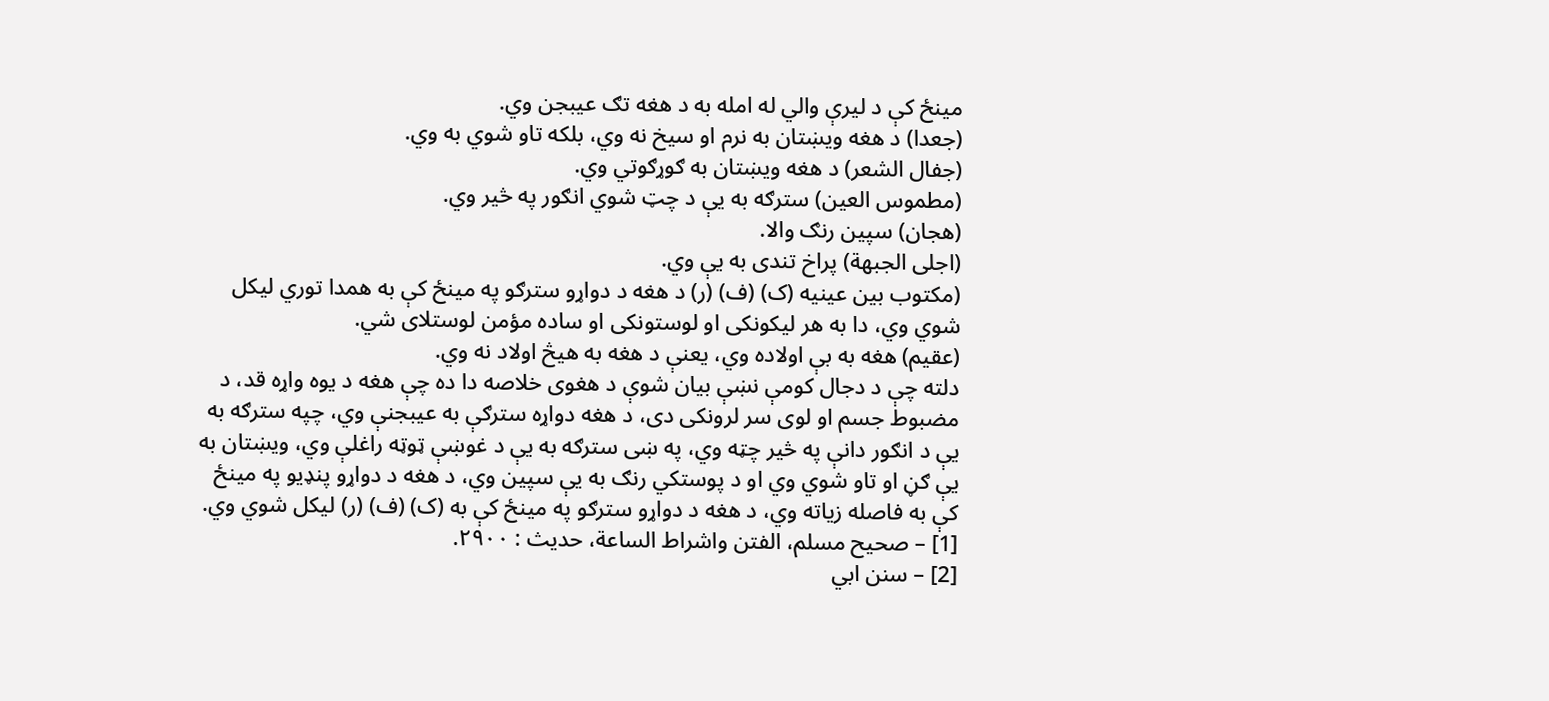مينځ کې د ليرې والي له امله به د هغه تګ عيبجن وي.
(جعدا) د هغه ويښتان به نرم او سيخ نه وي، بلکه تاو شوي به وي.
(جفال الشعر) د هغه ويښتان به ګوړګوتي وي.
(مطموس العين) سترګه به يې د چټ شوي انګور په څير وي.
(هجان) سپين رنګ والا.
(اجلی الجبهة) پراخ تندی به يې وي.
(مکتوب بين عينيه (ک) (ف) (ر) د هغه د دواړو سترګو په مينځ کې به همدا توري ليکل شوي وي، دا به هر ليکونکی او لوستونکی او ساده مؤمن لوستلای شي.
(عقيم) هغه به بې اولاده وي، يعنې د هغه به هيڅ اولاد نه وي.
دلته چې د دجال کومې نښې بيان شوې د هغوی خلاصه دا ده چې هغه د يوه واړه قد، د مضبوط جسم او لوی سر لرونکی دی، د هغه دواړه سترګې به عيبجنې وي، چپه سترګه به يې د انګور دانې په څير چټه وي، په ښی سترګه به يې د غوښې ټوټه راغلې وي، ويښتان به يې ګڼ او تاو شوي وي او د پوستکي رنګ به يې سپين وي، د هغه د دواړو پنډيو په مينځ کې به فاصله زياته وي، د هغه د دواړو سترګو په مينځ کې به (ک) (ف) (ر) ليکل شوي وي.
[1] – صحيح مسلم، الفتن واشراط الساعة، حديث : ۲۹۰۰.
[2] – سنن ابي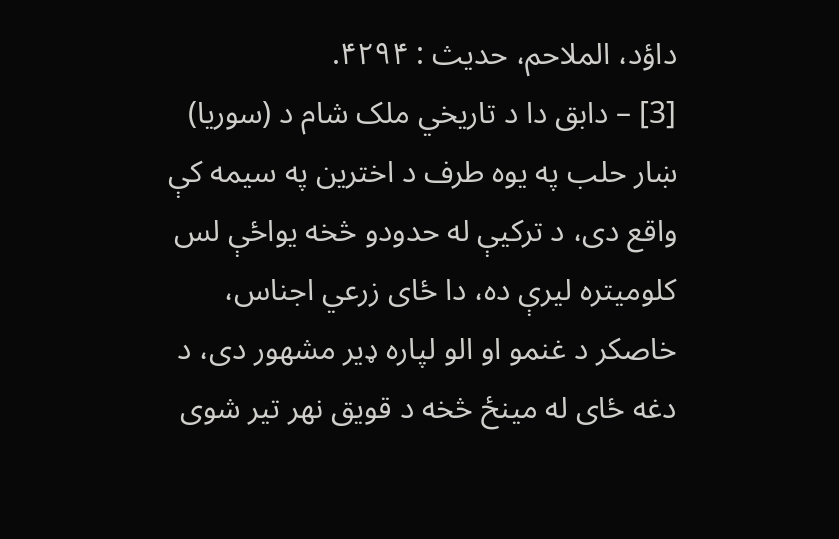داؤد، الملاحم، حديث : ۴۲۹۴.
[3] – دابق دا د تاريخي ملک شام د (سوريا) ښار حلب په يوه طرف د اخترين په سيمه کې واقع دی، د ترکيې له حدودو څخه يواځې لس کلوميتره ليرې ده، دا ځای زرعي اجناس، خاصکر د غنمو او الو لپاره ډير مشهور دی، د دغه ځای له مينځ څخه د قويق نهر تير شوی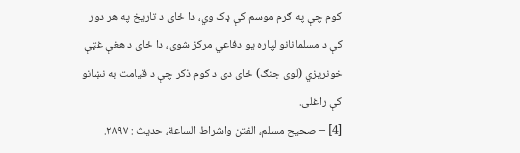کوم چې په ګرم موسم کې ډک وي، دا ځای د تاريخ په هر دور کې د مسلمانانو لپاره يو دفاعي مرکز شوی، دا ځای د هغې غټې خونريزي (لوی جنګ) ځای دی د کوم ذکر چې د قيامت به نښانو کې راغلی.
[4] – صحيح مسلم، الفتن واشراط الساعة، حديث : ۲۸۹۷.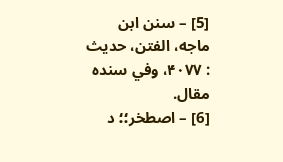[5] – سنن ابن ماجه، الفتن، حديث : ۴۰۷۷، وفي سنده مقال.
[6] – اصطخر؛؛ د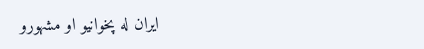ايران له پخوانيو او مشهورو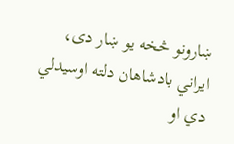ښارونو څخه يو ښار دی، ايراني بادشاهان دلته اوسيدلي دي او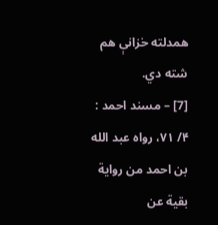همدلته خزانې هم شته دي.
[7] – مسند احمد : ۴/ ۷۱، رواه عبد الله بن احمد من رواية بقية عن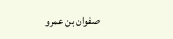صفوان بن عمرو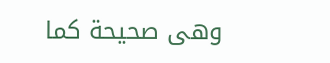وهی صحيحة کما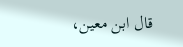قال ابن معين،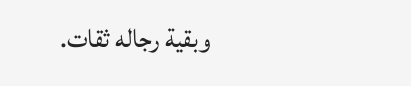وبقية رجاله ثقات.